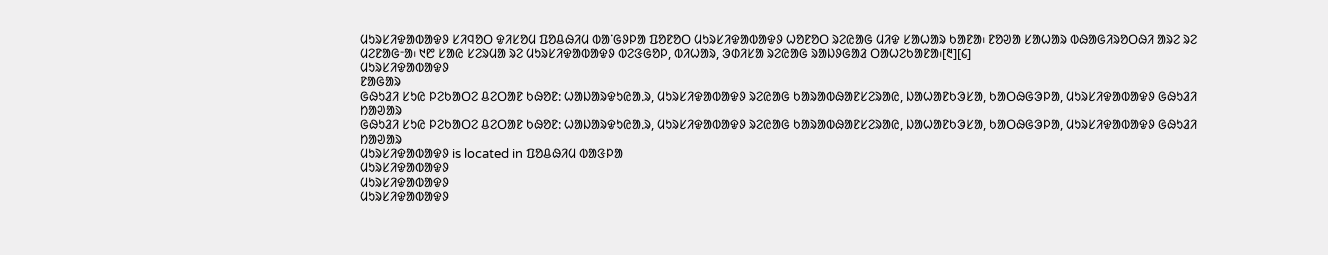ᱢᱩᱨᱥᱤᱫᱟᱵᱟᱫᱽ ᱥᱤᱧᱚᱛ ᱫᱤᱥᱚᱢ ᱯᱚᱪᱷᱤᱢ ᱵᱟᱸᱜᱽᱞᱟ ᱯᱚᱱᱚᱛ ᱢᱩᱨᱥᱤᱫᱟᱵᱟᱫᱽ ᱦᱚᱱᱚᱛ ᱨᱮᱭᱟᱜ ᱢᱤᱫ ᱥᱟᱦᱟᱨ ᱠᱟᱱᱟ᱾ ᱱᱚᱣᱟ ᱥᱟᱦᱟᱨ ᱵᱷᱟᱜᱤᱨᱚᱛᱷᱤ ᱟᱨᱮ ᱨᱮ ᱢᱮᱱᱟᱜᱼᱟ᱾ ᱑᱘ ᱥᱟᱭ ᱥᱮᱨᱢᱟ ᱨᱮ ᱢᱩᱨᱥᱤᱫᱟᱵᱟᱫᱽ ᱵᱮᱝᱜᱚᱞ, ᱵᱤᱦᱟᱨ, ᱳᱰᱤᱥᱟ ᱨᱮᱭᱟᱜ ᱨᱟᱡᱽᱜᱟᱲ ᱛᱟᱦᱮᱠᱟᱱᱟ᱾[᱓][᱔]
ᱢᱩᱨᱥᱤᱫᱟᱵᱟᱫᱽ
ᱱᱟᱜᱟᱨ
ᱜᱷᱩᱲᱤ ᱥᱩᱭ ᱞᱮᱠᱟᱛᱮ ᱪᱮᱛᱟᱱ ᱠᱷᱚᱱ: ᱦᱟᱡᱟᱨᱫᱩᱭᱟᱹᱨ, ᱢᱩᱨᱥᱤᱫᱟᱵᱟᱫᱽ ᱨᱮᱭᱟᱜ ᱠᱟᱨᱟᱵᱷᱟᱱᱥᱮᱨᱟᱭ, ᱡᱟᱦᱟᱱᱠᱳᱥᱟ, ᱠᱟᱛᱷᱜᱳᱞᱟ, ᱢᱩᱨᱥᱤᱫᱟᱵᱟᱫᱽ ᱜᱷᱩᱲᱤ ᱴᱟᱣᱟᱨ
ᱜᱷᱩᱲᱤ ᱥᱩᱭ ᱞᱮᱠᱟᱛᱮ ᱪᱮᱛᱟᱱ ᱠᱷᱚᱱ: ᱦᱟᱡᱟᱨᱫᱩᱭᱟᱹᱨ, ᱢᱩᱨᱥᱤᱫᱟᱵᱟᱫᱽ ᱨᱮᱭᱟᱜ ᱠᱟᱨᱟᱵᱷᱟᱱᱥᱮᱨᱟᱭ, ᱡᱟᱦᱟᱱᱠᱳᱥᱟ, ᱠᱟᱛᱷᱜᱳᱞᱟ, ᱢᱩᱨᱥᱤᱫᱟᱵᱟᱫᱽ ᱜᱷᱩᱲᱤ ᱴᱟᱣᱟᱨ
ᱢᱩᱨᱥᱤᱫᱟᱵᱟᱫᱽ is located in ᱯᱚᱪᱷᱤᱢ ᱵᱟᱝᱞᱟ
ᱢᱩᱨᱥᱤᱫᱟᱵᱟᱫᱽ
ᱢᱩᱨᱥᱤᱫᱟᱵᱟᱫᱽ
ᱢᱩᱨᱥᱤᱫᱟᱵᱟᱫᱽ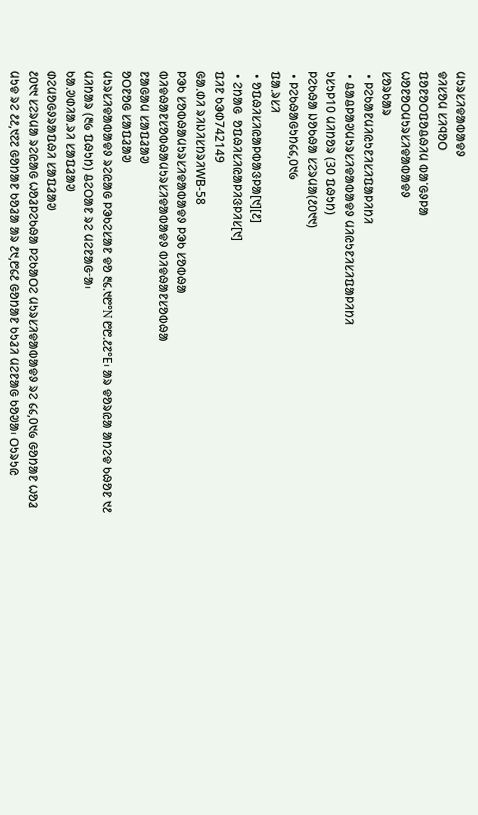ᱢᱩᱨᱥᱤᱫᱟᱵᱟᱫᱽ
ᱫᱤᱥᱚᱢ ᱥᱤᱧᱚᱛ
ᱯᱚᱱᱚᱛᱯᱚᱪᱷᱤᱢ ᱵᱟᱸᱜᱽᱞᱟ
ᱦᱚᱱᱚᱛᱢᱩᱨᱥᱤᱫᱟᱵᱟᱫᱽ
ᱥᱚᱨᱠᱟᱨ
 • ᱞᱮᱠᱟᱱᱢᱤᱭᱩᱱᱤᱥᱤᱯᱟᱞᱤᱴᱤ
 • ᱪᱟᱪᱞᱟᱣᱢᱩᱨᱥᱤᱫᱟᱵᱟᱫᱽ ᱢᱤᱭᱩᱱᱤᱥᱤᱯᱟᱞᱤᱴᱤ
ᱩᱥᱩᱞ10 ᱢᱤᱴᱚᱨ (30 ᱯᱷᱩᱴ)
ᱞᱮᱠᱷᱟ ᱡᱚᱠᱷᱟ ᱥᱮᱨᱢᱟ(᱒᱐᱑᱑)
 • ᱞᱮᱠᱷᱟᱜᱩᱴ᱔᱔,᱐᱑᱙
ᱯᱟᱹᱨᱥᱤ
 • ᱚᱯᱷᱤᱥᱤᱭᱟᱞᱵᱟᱝᱞᱟ[᱑][᱒]
 • ᱮᱴᱟᱜ  ᱚᱯᱷᱤᱥᱤᱭᱟᱞᱤᱝᱞᱤᱥ[᱑]
ᱯᱤᱱ ᱠᱳᱰ742149
ᱜᱟᱹᱰᱤ ᱨᱤᱡᱤᱥᱴᱨᱤWB-58
ᱞᱳᱠ ᱥᱚᱵᱷᱟᱢᱩᱨᱥᱤᱫᱟᱵᱟᱫᱽ ᱞᱳᱠ ᱥᱚᱵᱷᱟ
ᱵᱤᱫᱷᱟᱱᱥᱚᱵᱷᱟᱢᱩᱨᱥᱤᱫᱟᱵᱟᱫᱽ ᱵᱤᱫᱷᱟᱱᱥᱚᱵᱷᱟ
ᱱᱟᱜᱟᱢ ᱥᱟᱯᱲᱟᱣ
ᱚᱛᱱᱚᱜ ᱥᱟᱯᱲᱟᱣ
ᱢᱩᱨᱥᱤᱫᱟᱵᱟᱫᱽ ᱨᱮᱭᱟᱜ ᱞᱳᱠᱮᱥᱟᱱ ᱫᱚ ᱓᱔.᱑᱘°N ᱘᱘.᱒᱗°E᱾ ᱟᱨ ᱫᱚᱨᱭᱟ ᱟᱴᱮᱫ ᱠᱷᱚᱱ ᱑᱒ ᱢᱤᱴᱟᱨ (᱓᱙ ᱯᱷᱩᱴ) ᱪᱮᱛᱟᱱ ᱨᱮ ᱢᱮᱱᱟᱜᱼᱟ᱾
ᱠᱟᱹᱣᱰᱤᱟᱹᱨᱤ ᱥᱟᱯᱲᱟᱣ
ᱰᱮᱢᱚᱜᱽᱨᱟᱯᱷᱤ ᱥᱟᱯᱲᱟᱣ
᱒᱐᱑᱑ ᱥᱮᱨᱢᱟ ᱨᱮᱭᱟᱜ ᱦᱚᱲᱞᱮᱠᱷᱟ ᱞᱮᱠᱟᱛᱮ ᱢᱩᱨᱥᱤᱫᱟᱵᱟᱫᱽ ᱨᱮ ᱔᱔,0᱑᱙ ᱜᱚᱴᱟᱱ ᱦᱚᱲ ᱢᱩᱫ ᱨᱮ ᱒᱒,᱑᱗᱗ ᱜᱚᱴᱟᱱ ᱠᱚᱲᱟ ᱟᱨ ᱒᱑,᱘᱔᱒ ᱜᱚᱴᱟᱱ ᱠᱩᱲᱤ ᱢᱮᱱᱟᱜ ᱠᱚᱣᱟ᱾ ᱛᱩᱨᱩᱭ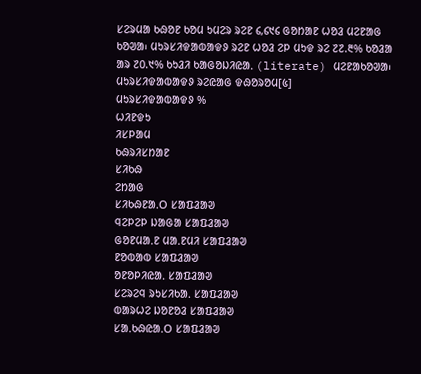ᱥᱮᱨᱢᱟ ᱠᱷᱚᱱ ᱠᱚᱢ ᱩᱢᱮᱨ ᱨᱮᱱ ᱔,᱔᱑᱔ ᱜᱚᱴᱟᱱ ᱦᱚᱲ ᱢᱮᱱᱟᱜ ᱠᱚᱣᱟ᱾ ᱢᱩᱨᱥᱤᱫᱟᱵᱟᱫᱽ ᱨᱮᱱ ᱦᱚᱲ ᱮᱞ ᱢᱩᱫ ᱨᱮ ᱗᱗.᱓% ᱠᱚᱲᱟ ᱟᱨ ᱗0.᱑% ᱠᱩᱲᱤ ᱠᱟᱜᱚᱡᱤᱭᱟᱹ (literate) ᱢᱮᱱᱟᱠᱚᱣᱟ᱾
ᱢᱩᱨᱥᱤᱫᱟᱵᱟᱫᱽ ᱨᱮᱭᱟᱜ ᱫᱷᱚᱨᱚᱢ[᱕]
ᱢᱩᱨᱥᱤᱫᱟᱵᱟᱫᱽ %
ᱦᱤᱱᱫᱩ
ᱤᱥᱞᱟᱢ
ᱠᱷᱨᱤᱥᱴᱟᱱ
ᱥᱤᱠᱷ
ᱮᱴᱟᱜ
ᱥᱤᱠᱷᱱᱟᱹᱛ ᱥᱟᱯᱲᱟᱣ
ᱧᱮᱞᱮᱞ ᱡᱟᱜᱟ ᱥᱟᱯᱲᱟᱣ
ᱜᱚᱱᱢᱟᱹᱱ ᱢᱟᱹᱱᱢᱤ ᱥᱟᱯᱲᱟᱣ
ᱱᱚᱵᱟᱵ ᱥᱟᱯᱲᱟᱣ
ᱚᱱᱚᱞᱤᱭᱟᱹ ᱥᱟᱯᱲᱟᱣ
ᱥᱮᱨᱮᱧ ᱨᱩᱥᱤᱠᱟᱹ ᱥᱟᱯᱲᱟᱣ
ᱵᱟᱨᱦᱮ ᱡᱚᱱᱚᱲ ᱥᱟᱯᱲᱟᱣ
ᱥᱟᱹᱠᱷᱭᱟᱹᱛ ᱥᱟᱯᱲᱟᱣ